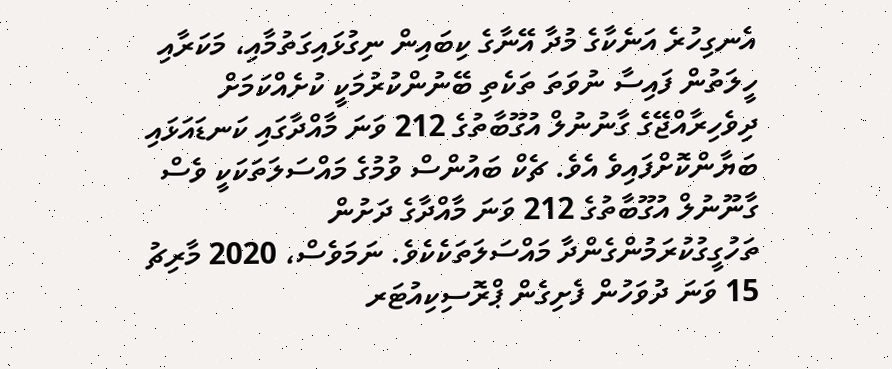އެނގިހުރެ އަނެކާގެ މުދާ އޭނާގެ ކިބައިން ނިގުޅައިގަތުމާއި، މަކަރާއި ހީލަތުން ފައިސާ ނުވަތަ ތަކެތި ބޭނުންކުރުމަކީ ކުށެއްކަމަށް ދިވެހިރާއްޖޭގެ ގާނުނުލް އުގޫބާތުގެ 212 ވަނަ މާއްދާގައި ކަނޑައަޅައި ބަޔާންކޮށްފައިވެ އެވެ. ޗެކް ބައުންސް ވުމުގެ މައްސަލަތަކަކީ ވެސް ގާނޫނުލް އުގޫބާތުގެ 212 ވަނަ މާއްދާގެ ދަށުން ތަހުގީގުކުރަމުންގެންދާ މައްސަލަތަކެކެވެ. ނަމަވެސް، 2020 މާރިޗު 15 ވަނަ ދުވަހުން ފެށިގެން ޕްރޮސިކިއުޓަރ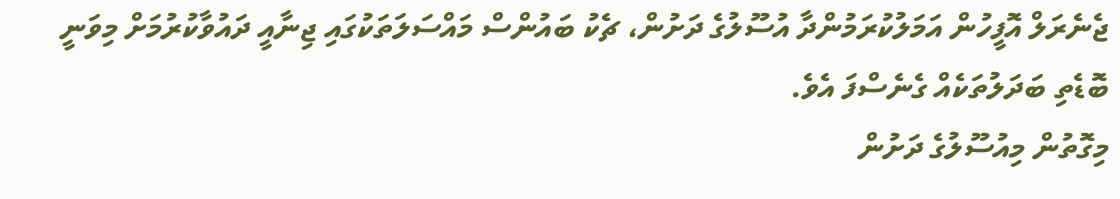ޖެނެރަލް އޮފީހުން އަމަލުކުރަމުންދާ އުސޫލުގެ ދަށުން، ޗެކު ބައުންސް މައްސަލަތަކުގައި ޖިނާއީ ދައުވާކުރުމަށް މިވަނީ ބޮޑެތި ބަދަލުތަކެއް ގެނެސްފަ އެވެ.
މިގޮތުން މިއުސޫލުގެ ދަށުން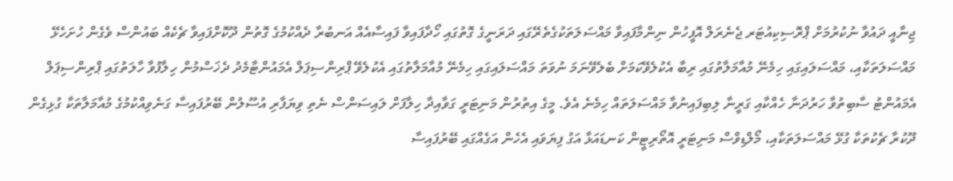ޖިނާއީ ދައުވާ ނުކުރުމަށް ޕްރޮސިކިއުޓަރ ޖެނެރަލް އޮފީހުން ނިންމާފައިވާ މައްސަލަތަކުގެތެރޭގައި ދަރަނީގެ ގޮތުގައި ހޯދާފައިވާ ފައިސާއެއް އަނބުރާ ދެއްކުމުގެ ގޮތުން ދޫކޮށްފައިވާ ޗެކެއް ބައުންސް ވެގެން ހުށަހެޅޭ މައްސަލަތަކާއި، މައްސަލައިގައި ހިމެނޭ މުއާމަލާތުގައި ރިބާ އެކުލެވޭކަމަށް ބެލެވޭނަމަ ނުވަތަ މައްސަލައިގައި ހިމެނޭ މުއާމަލާތުގައި އެކުލެވޭ ޕްރިންސިޕަލް އެމައުންޓާމެދު ދެޚަސްމުން ހިލާފުވާ ހާލަތުގައި ޕްރިންސިޕަލް އެމައުންޓު ސާބިތުވާ ހަރުދަނާ ހެއްކާއި ގަރީނާ ލިބިފައިނުވާ މައްސަލަތައް ހިމެނެ އެވެ. މީގެ އިތުރުން މަނިޓަރީ ގަވާއިދާ ހިލާފަށް ލައިސަންސް ނެތި ވިޔަފާރި އުސޫލުން ބޭރުފައިސާ ގަނެވިއްކުމުގެ މުއާމަލާތަކާ ގުޅިގެން ދޫކުރާ ޗެކުތަކާ ގުޅޭ މައްސަލަތަކާއި، މޯލްޑިވްސް މަނިޓަރީ އޮތޯރިޓީން ކަނޑައަޅާ އަގު ފިޔަވައި އެހެން އަގެއްގައި ބޭރުފައިސާ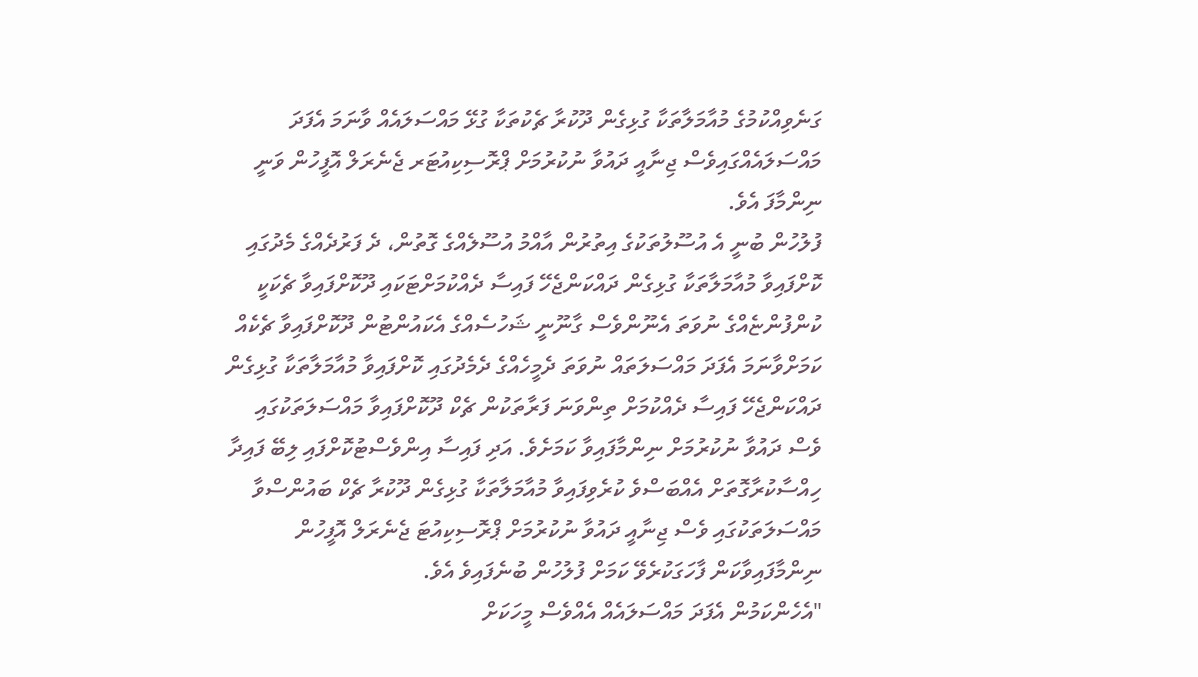ގަނެވިއްކުމުގެ މުއާމަލާތަކާ ގުޅިގެން ދޫކުރާ ޗެކުތަކާ ގުޅޭ މައްސަލައެއް ވާނަމަ އެފަދަ މައްސަލައެއްގައިވެސް ޖިނާއީ ދައުވާ ނުކުރުމަށް ޕްރޮސިކިއުޓަރ ޖެނެރަލް އޮފީހުން ވަނީ ނިންމާފަ އެވެ.
ފުލުހުން ބުނީ އެ އުސޫލުތަކުގެ އިތުރުން އާއްމު އުސޫލެއްގެ ގޮތުން، ދެ ފަރުދެއްގެ މެދުގައި ކޮށްފައިވާ މުއާމަލާތަކާ ގުޅިގެން ދައްކަންޖެހޭ ފައިސާ ދެއްކުމަށްޓަކައި ދޫކޮށްފައިވާ ޗެކަކީ ކުންފުންޏެއްގެ ނުވަތަ އެނޫންވެސް ގާނޫނީ ޝަހުސެއްގެ އެކައުންޓުން ދޫކޮށްފައިވާ ޗެކެއް ކަމަށްވާނަމަ އެފަދަ މައްސަލަތައް ނުވަތަ ދެމީހެއްގެ ދެމެދުގައި ކޮށްފައިވާ މުއާމަލާތަކާ ގުޅިގެން ދައްކަންޖެހޭ ފައިސާ ދެއްކުމަށް ތިންވަނަ ފަރާތަކުން ޗެކް ދޫކޮށްފައިވާ މައްސަލަތަކުގައި ވެސް ދައުވާ ނުކުރުމަށް ނިންމާފައިވާ ކަމަށެވެ. އަދި ފައިސާ އިންވެސްޓުކޮށްފައި ލިބޭ ފައިދާ ހިއްސާކުރާގޮތަށް އެއްބަސްވެ ކުރެވިފައިވާ މުއާމަލާތަކާ ގުޅިގެން ދޫކުރާ ޗެކް ބައުންސްވާ މައްސަލަތަކުގައި ވެސް ޖިނާއީ ދައުވާ ނުކުރުމަށް ޕްރޮސިކިއުޓަ ޖެނެރަލް އޮފީހުން ނިންމާފައިވާކަން ފާހަގަކުރެވޭ ކަމަށް ފުލުހުން ބުނެފައިވެ އެވެ.
"އެހެންކަމުން އެފަދަ މައްސަލައެއް އެއްވެސް މީހަކަށް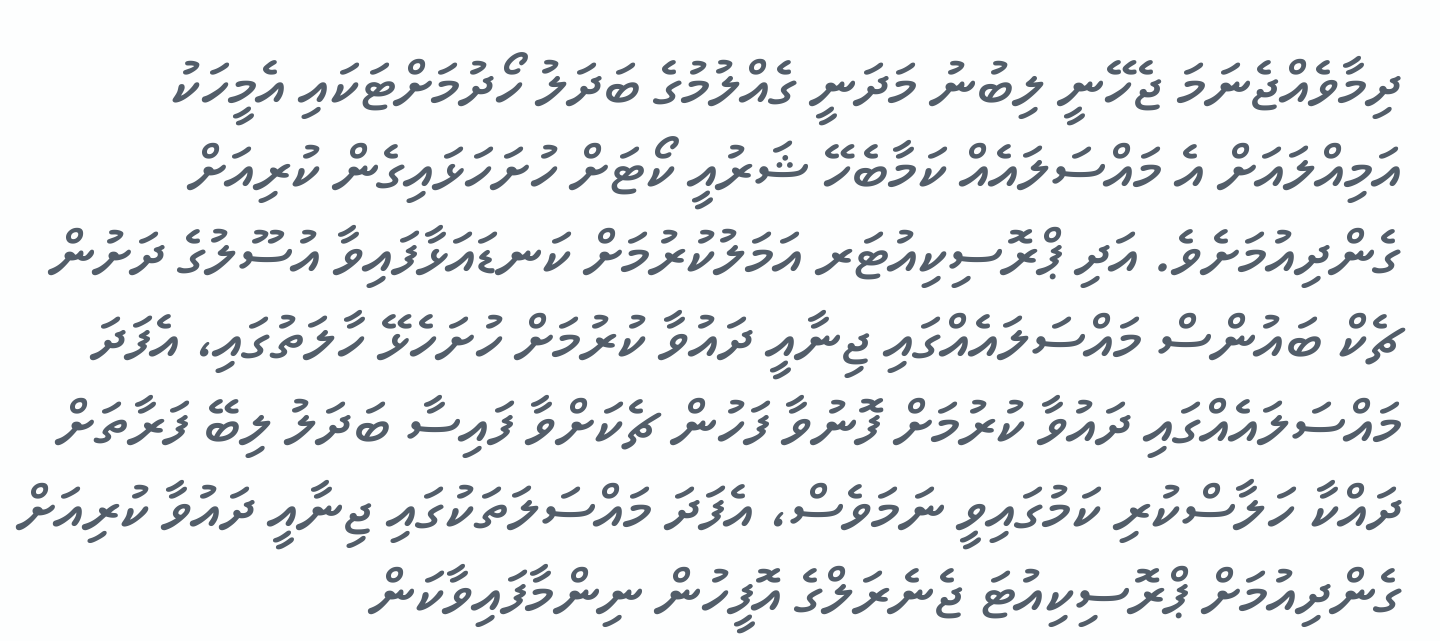ދިމާވެއްޖެނަމަ ޖެހޭނީ ލިބުނު މަދަނީ ގެއްލުމުގެ ބަދަލު ހޯދުމަށްޓަކައި އެމީހަކު އަމިއްލައަށް އެ މައްސަލައެއް ކަމާބެހޭ ޝަރުއީ ކޯޓަށް ހުށަހަޅައިގެން ކުރިއަށް ގެންދިއުމަށެވެ. އަދި ޕްރޮސިކިއުޓަރ އަމަލުކުރުމަށް ކަނޑައަޅާފައިވާ އުސޫލުގެ ދަށުން ޗެކް ބައުންސް މައްސަލައެއްގައި ޖިނާއީ ދައުވާ ކުރުމަށް ހުށަހެޅޭ ހާލަތުގައި، އެފަދަ މައްސަލައެއްގައި ދައުވާ ކުރުމަށް ފޮނުވާ ފަހުން ޗެކަށްވާ ފައިސާ ބަދަލު ލިބޭ ފަރާތަށް ދައްކާ ހަލާސްކުރި ކަމުގައިވީ ނަމަވެސް، އެފަދަ މައްސަލަތަކުގައި ޖިނާއީ ދައުވާ ކުރިއަށް ގެންދިއުމަށް ޕްރޮސިކިއުޓަ ޖެނެރަލްގެ އޮފީހުން ނިންމާފައިވާކަން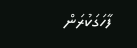ފާހަގަކުރަން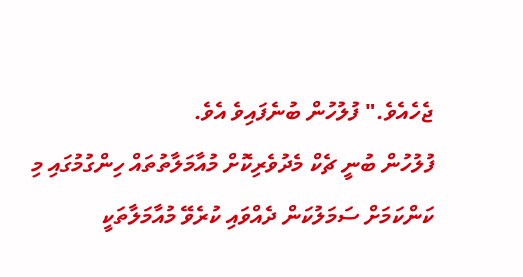ޖެހެއެވެ." ފުލުހުން ބުނެފައިވެ އެވެ.
ފުލުހުން ބުނީ ޗެކް މެދުވެރިކޮށް މުއާމަލާތުތައް ހިންގުމުގައި މި ކަންކަމަށް ސަމަލުކަން ދެއްވައި ކުރެވޭ މުއާމަލާތަކީ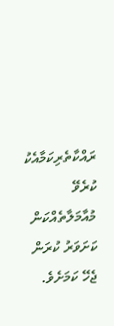ރައްކާތެރިކަމާއެކު ކުރެވޭ މުއާމަލާތެއްކަން ކަށަވަރު ކުރަން ޖެހޭ ކަމަށެވެ.